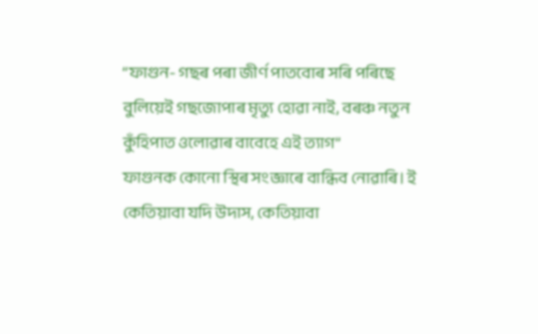“ফাগুন- গছৰ পৰা জীৰ্ণ পাতবোৰ সৰি পৰিছে বুলিয়েই গছজোপাৰ মৃত্যু হোৱা নাই, বৰঞ্চ নতুন কুঁহিপাত ওলোৱাৰ বাবেহে এই ত্যাগ”
ফাগুনক কোনো স্থিৰ সংজ্ঞাৰে বান্ধিব নোৱাৰি। ই কেতিয়াবা যদি উদাস, কেতিয়াবা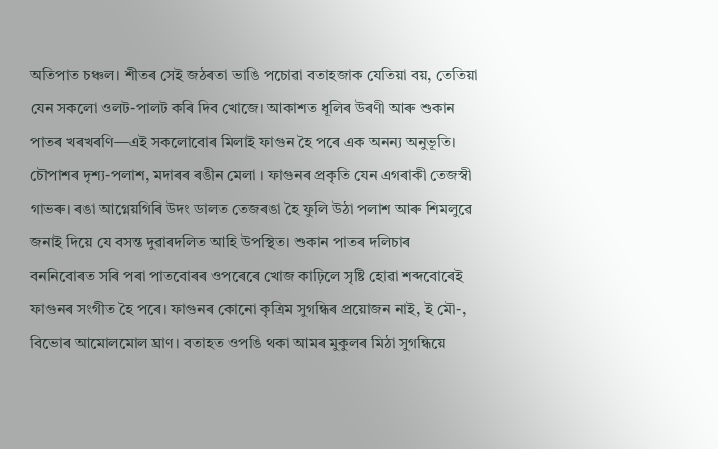অতিপাত চঞ্চল। শীতৰ সেই জঠৰতা ভাঙি পচোৱা বতাহজাক যেতিয়া বয়, তেতিয়া যেন সকলো ওলট-পালট কৰি দিব খোজে। আকাশত ধূলিৰ উৰণী আৰু শুকান পাতৰ খৰখৰণি—এই সকলোবোৰ মিলাই ফাগুন হৈ পৰে এক অনন্য অনুভূতি। চৌপাশৰ দৃশ্য-পলাশ, মদাৰৰ ৰঙীন মেলা । ফাগুনৰ প্ৰকৃতি যেন এগৰাকী তেজস্বী গাভৰু। ৰঙা আগ্নেয়গিৰি উদং ডালত তেজৰঙা হৈ ফুলি উঠা পলাশ আৰু শিমলুৱে জনাই দিয়ে যে বসন্ত দুৱাৰদলিত আহি উপস্থিত। শুকান পাতৰ দলিচাৰ বননিবোৰত সৰি পৰা পাতবোৰৰ ওপৰেৰে খোজ কাঢ়িলে সৃষ্টি হোৱা শব্দবোৰেই ফাগুনৰ সংগীত হৈ পৰে। ফাগুনৰ কোনো কৃত্ৰিম সুগন্ধিৰ প্ৰয়োজন নাই, ই মৌ-, বিভোৰ আমোলমোল ঘ্ৰাণ। বতাহত ওপঙি থকা আমৰ মুকুলৰ মিঠা সুগন্ধিয়ে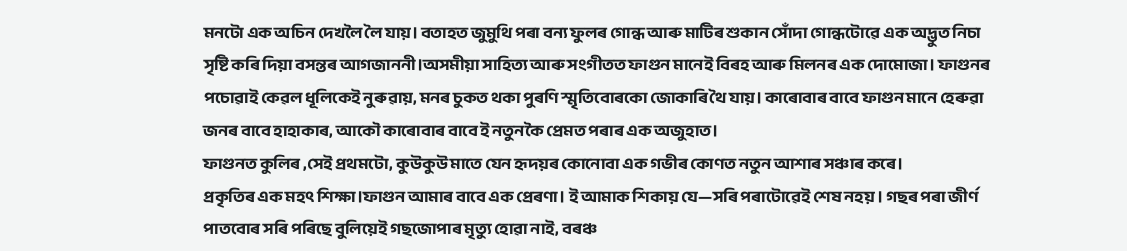মনটো এক অচিন দেখলৈ লৈ যায়। বতাহত জুমুথি পৰা বন্য ফুলৰ গোন্ধ আৰু মাটিৰ শুকান সোঁদা গোন্ধটোৱে এক অদ্ভুত নিচা সৃষ্টি কৰি দিয়া বসন্তৰ আগজাননী।অসমীয়া সাহিত্য আৰু সংগীতত ফাগুন মানেই বিৰহ আৰু মিলনৰ এক দোমোজা। ফাগুনৰ পচোৱাই কেৱল ধূলিকেই নুৰুৱায়, মনৰ চুকত থকা পুৰণি স্মৃতিবোৰকো জোকাৰি থৈ যায়। কাৰোবাৰ বাবে ফাগুন মানে হেৰুৱা জনৰ বাবে হাহাকাৰ, আকৌ কাৰোবাৰ বাবে ই নতুনকৈ প্ৰেমত পৰাৰ এক অজুহাত।
ফাগুনত কুলিৰ ,সেই প্ৰথমটো, কুউকুউ মাতে যেন হৃদয়ৰ কোনোবা এক গভীৰ কোণত নতুন আশাৰ সঞ্চাৰ কৰে।
প্ৰকৃতিৰ এক মহৎ শিক্ষা।ফাগুন আমাৰ বাবে এক প্ৰেৰণা। ই আমাক শিকায় যে—সৰি পৰাটোৱেই শেষ নহয় । গছৰ পৰা জীৰ্ণ পাতবোৰ সৰি পৰিছে বুলিয়েই গছজোপাৰ মৃত্যু হোৱা নাই, বৰঞ্চ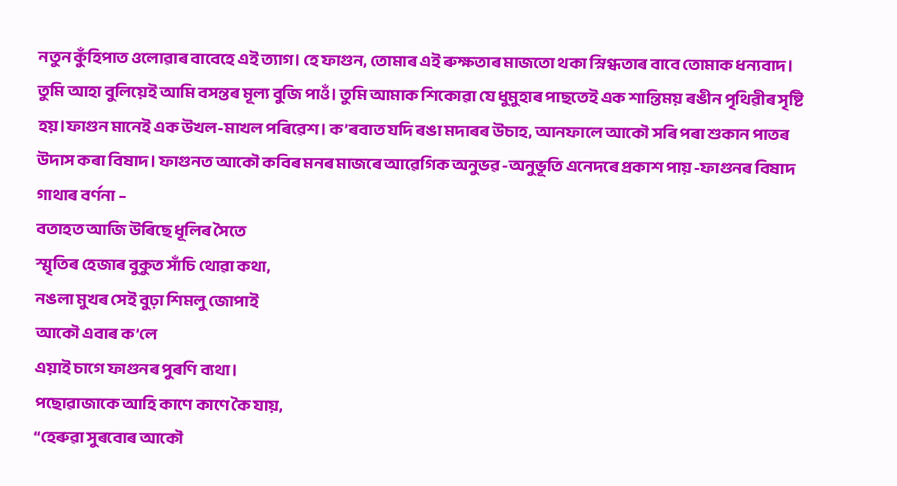নতুন কুঁহিপাত ওলোৱাৰ বাবেহে এই ত্যাগ। হে ফাগুন, তোমাৰ এই ৰুক্ষতাৰ মাজতো থকা স্নিগ্ধতাৰ বাবে তোমাক ধন্যবাদ। তুমি আহা বুলিয়েই আমি বসন্তৰ মূল্য বুজি পাওঁ। তুমি আমাক শিকোৱা যে ধুমুহাৰ পাছতেই এক শান্তিময় ৰঙীন পৃথিৱীৰ সৃষ্টি হয়।ফাগুন মানেই এক উখল-মাখল পৰিৱেশ। ক’ৰবাত যদি ৰঙা মদাৰৰ উচাহ, আনফালে আকৌ সৰি পৰা শুকান পাতৰ উদাস কৰা বিষাদ। ফাগুনত আকৌ কবিৰ মনৰ মাজৰে আৱেগিক অনুভৱ -অনুভূতি এনেদৰে প্ৰকাশ পায় -ফাগুনৰ বিষাদ গাথাৰ বৰ্ণনা –
বতাহত আজি উৰিছে ধূলিৰ সৈতে
স্মৃতিৰ হেজাৰ বুকুত সাঁচি থোৱা কথা,
নঙলা মুখৰ সেই বুঢ়া শিমলু জোপাই
আকৌ এবাৰ ক’লে
এয়াই চাগে ফাগুনৰ পুৰণি ব্যথা।
পছোৱাজাকে আহি কাণে কাণে কৈ যায়,
“হেৰুৱা সুৰবোৰ আকৌ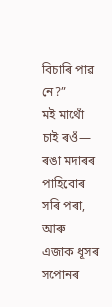বিচাৰি পাৱ নে?”
মই মাথোঁ চাই ৰওঁ—
ৰঙা মদাৰৰ পাহিবোৰ সৰি পৰা,
আৰু এজাক ধূসৰ সপোনৰ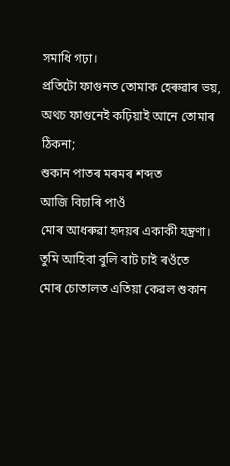সমাধি গঢ়া।
প্ৰতিটো ফাগুনত তোমাক হেৰুৱাৰ ভয়,
অথচ ফাগুনেই কঢ়িয়াই আনে তোমাৰ ঠিকনা;
শুকান পাতৰ মৰমৰ শব্দত
আজি বিচাৰি পাওঁ
মোৰ আধৰুৱা হৃদয়ৰ একাকী যন্ত্ৰণা।
তুমি আহিবা বুলি বাট চাই ৰওঁতে
মোৰ চোতালত এতিয়া কেৱল শুকান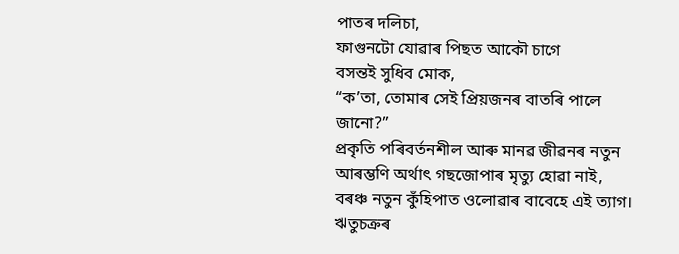পাতৰ দলিচা,
ফাগুনটো যোৱাৰ পিছত আকৌ চাগে
বসন্তই সুধিব মোক,
“ক’তা, তোমাৰ সেই প্ৰিয়জনৰ বাতৰি পালে জানো?”
প্ৰকৃতি পৰিবৰ্তনশীল আৰু মানৱ জীৱনৰ নতুন আৰম্ভণি অৰ্থাৎ গছজোপাৰ মৃত্যু হোৱা নাই, বৰঞ্চ নতুন কুঁহিপাত ওলোৱাৰ বাবেহে এই ত্যাগ। ঋতুচক্ৰৰ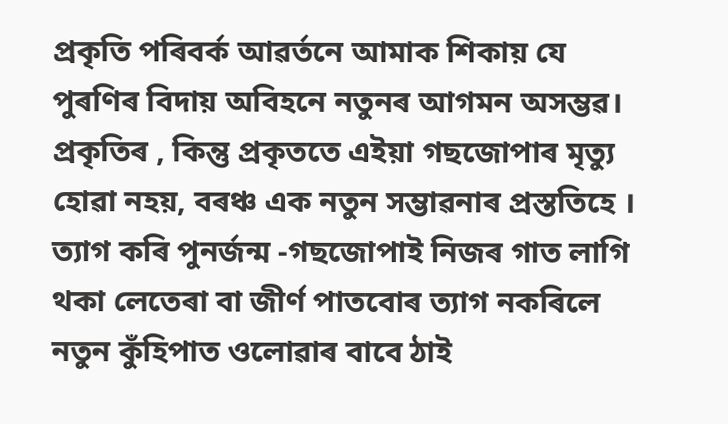প্ৰকৃতি পৰিবৰ্ক আৱৰ্তনে আমাক শিকায় যে পুৰণিৰ বিদায় অবিহনে নতুনৰ আগমন অসম্ভৱ। প্ৰকৃতিৰ , কিন্তু প্ৰকৃততে এইয়া গছজোপাৰ মৃত্যু হোৱা নহয়, বৰঞ্চ এক নতুন সম্ভাৱনাৰ প্ৰস্ততিহে । ত্যাগ কৰি পুনৰ্জন্ম -গছজোপাই নিজৰ গাত লাগি থকা লেতেৰা বা জীৰ্ণ পাতবোৰ ত্যাগ নকৰিলে নতুন কুঁহিপাত ওলোৱাৰ বাবে ঠাই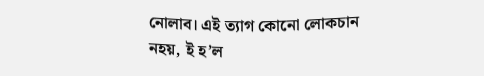নোলাব। এই ত্যাগ কোনো লোকচান নহয়, ই হ’ল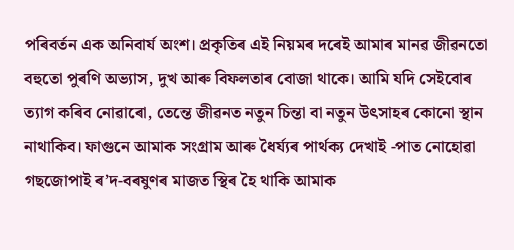পৰিবৰ্তন এক অনিবাৰ্য অংশ। প্ৰকৃতিৰ এই নিয়মৰ দৰেই আমাৰ মানৱ জীৱনতো বহুতো পুৰণি অভ্যাস, দুখ আৰু বিফলতাৰ বোজা থাকে। আমি যদি সেইবোৰ ত্যাগ কৰিব নোৱাৰো, তেন্তে জীৱনত নতুন চিন্তা বা নতুন উৎসাহৰ কোনো স্থান নাথাকিব। ফাগুনে আমাক সংগ্ৰাম আৰু ধৈৰ্য্যৰ পাৰ্থক্য দেখাই -পাত নোহোৱা গছজোপাই ৰ’দ-বৰষুণৰ মাজত স্থিৰ হৈ থাকি আমাক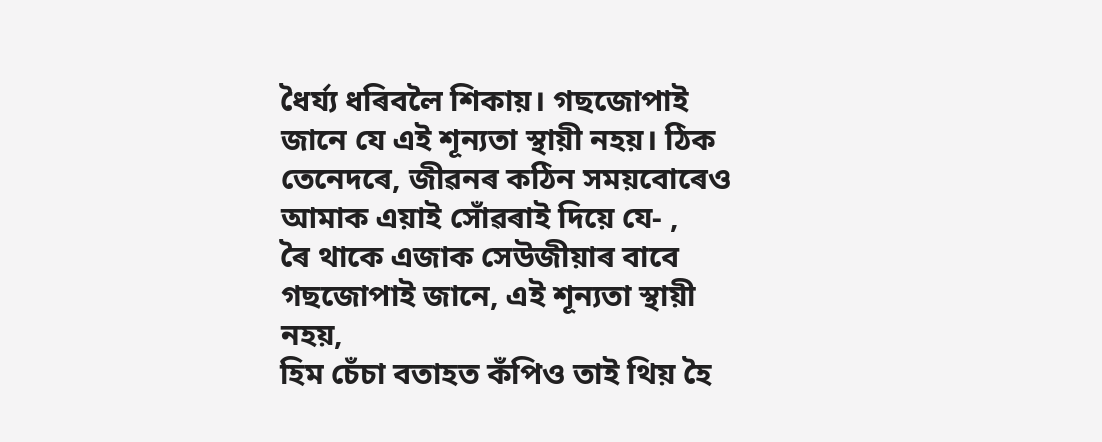ধৈৰ্য্য ধৰিবলৈ শিকায়। গছজোপাই জানে যে এই শূন্যতা স্থায়ী নহয়। ঠিক তেনেদৰে, জীৱনৰ কঠিন সময়বোৰেও আমাক এয়াই সোঁৱৰাই দিয়ে যে- ,
ৰৈ থাকে এজাক সেউজীয়াৰ বাবে
গছজোপাই জানে, এই শূন্যতা স্থায়ী নহয়,
হিম চেঁচা বতাহত কঁপিও তাই থিয় হৈ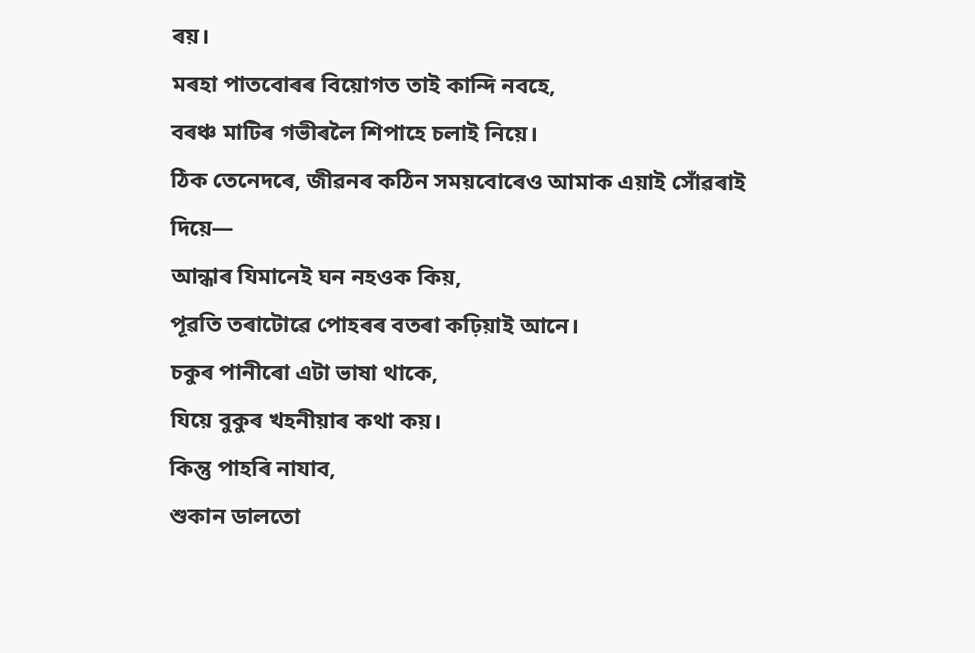ৰয়।
মৰহা পাতবোৰৰ বিয়োগত তাই কান্দি নবহে,
বৰঞ্চ মাটিৰ গভীৰলৈ শিপাহে চলাই নিয়ে।
ঠিক তেনেদৰে, জীৱনৰ কঠিন সময়বোৰেও আমাক এয়াই সোঁৱৰাই দিয়ে—
আন্ধাৰ যিমানেই ঘন নহওক কিয়,
পূৱতি তৰাটোৱে পোহৰৰ বতৰা কঢ়িয়াই আনে।
চকুৰ পানীৰো এটা ভাষা থাকে,
যিয়ে বুকুৰ খহনীয়াৰ কথা কয়।
কিন্তু পাহৰি নাযাব,
শুকান ডালতো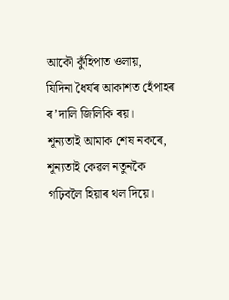আকৌ কুঁহিপাত ওলায়,
যিদিনা ধৈৰ্যৰ আকাশত হেঁপাহৰ ৰ’দালি জিলিকি ৰয়।
শূন্যতাই আমাক শেষ নকৰে,
শূন্যতাই কেৱল নতুনকৈ গঢ়িবলৈ হিয়াৰ থল দিয়ে।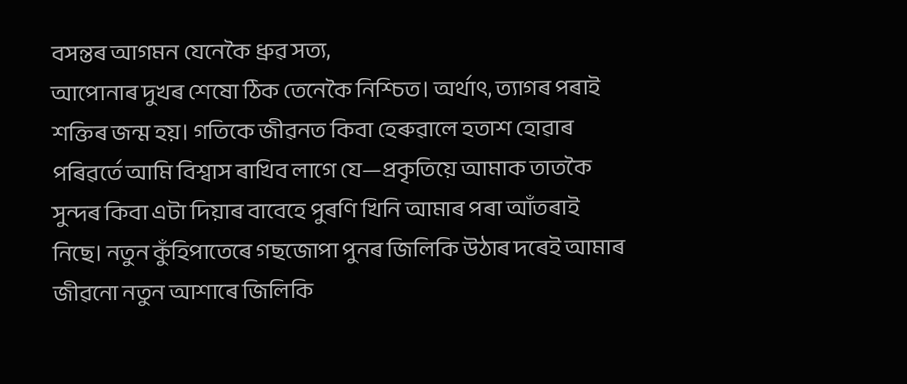বসন্তৰ আগমন যেনেকৈ ধ্ৰুৱ সত্য,
আপোনাৰ দুখৰ শেষো ঠিক তেনেকৈ নিশ্চিত। অৰ্থাৎ, ত্যাগৰ পৰাই শক্তিৰ জন্ম হয়। গতিকে জীৱনত কিবা হেৰুৱালে হতাশ হোৱাৰ পৰিৱৰ্তে আমি বিশ্বাস ৰাখিব লাগে যে—প্ৰকৃতিয়ে আমাক তাতকৈ সুন্দৰ কিবা এটা দিয়াৰ বাবেহে পুৰণি খিনি আমাৰ পৰা আঁতৰাই নিছে। নতুন কুঁহিপাতেৰে গছজোপা পুনৰ জিলিকি উঠাৰ দৰেই আমাৰ জীৱনো নতুন আশাৰে জিলিকি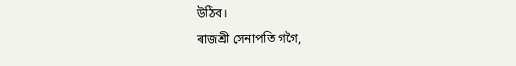উঠিব।
ৰাজশ্ৰী সেনাপতি গগৈ,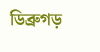ডিব্ৰুগড়